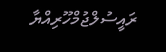ރައީސުލްޖުމްހޫރިއްޔާ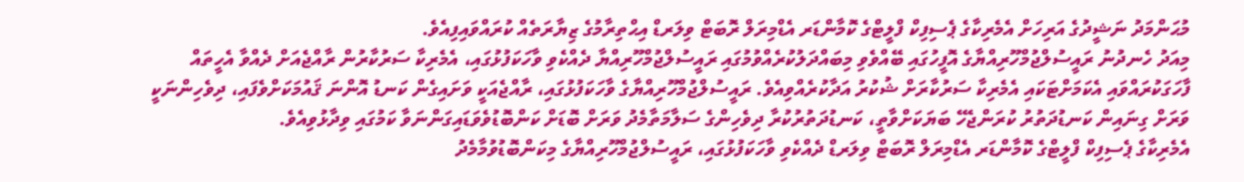މުޙަންމަދު ނަޝީދުގެ އަރިހަށް އެމެރިކާގެ ޕެސިފިކް ފްލީޓްގެ ކޮމާންޑަރ އެޑްމިރަލް ރޮބަޓް ވިލަރޑް އިޙްތިރާމުގެ ޒިޔާރަތެއް ކުރައްވައިފިއެވެ.
މިއަދު ހެނދުނު ރައީސުލްޖުމްހޫރިއްޔާގެ އޮފީހުގައި ބޭއްވެވި މިބައްދަލުކުރެއްވުމުގައި ރައީސުލްޖުމްހޫރިއްޔާ ދެއްކެވި ވާހަކަފުޅުގައި، އެމެރިކާ ސަރުކާރުން ރާއްޖެއަށް ދެއްވާ އެހީތައް ފާހަގަކުރައްވައި އެކަމަށްޓަކައި އެމެރިކާ ސަރުކާރަށް ޝުކުރު އަދާކުރެއްވިއެވެ. ރައީސުލްޖުމްހޫރިއްޔާގެ ވާހަކަފުޅުގައި، ރާއްޖެއަކީ ވަށައިގެން ކަނޑު އޮންނަ ޤައުމަކަށްވެފައި، ދިވެހިންނަކީ ވަރަށް ގިނައިން ކަނޑުދަތުރު ކުރަންޖެހޭ ބަޔަކަށްވާތީ، ކަނޑުދަތުރުކުރާ ދިވެހިންގެ ސަލާމަތާމެދު ވަރަށް ބޮޑަށް ކަންބޮޑުވެވަޑައިގަންނަވާ ކަމުގައި ވިދާޅުވިއެވެ.
އެމެރިކާގެ ޕެސިފިކް ފްލީޓްގެ ކޮމާންޑަރ އެޑްމިރަލް ރޮބަޓް ވިލަރޑް ދެއްކެވި ވާހަކަފުޅުގައި، ރައީސުލްޖުމްހޫރިއްޔާގެ މިކަންބޮޑުވުމާމެދު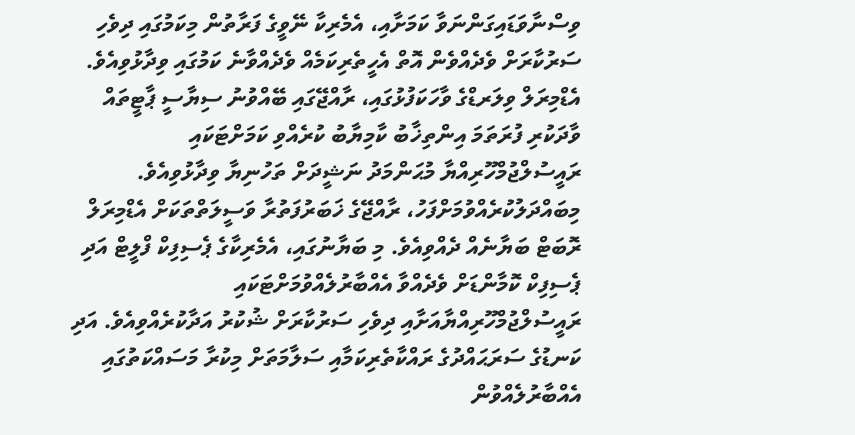ވިސްނާވަޑައިގަންނަވާ ކަމަށާއި، އެމެރިކާ ނޭވީގެ ފަރާތުން މިކަމުގައި ދިވެހި ސަރުކާރަށް ވެދެއްވެން އޮތް އެހީތެރިކަމެއް ވެދެއްވާނެ ކަމުގައި ވިދާޅުވިއެވެ. އެޑްމިރަލް ވިލަރޑްގެ ވާހަކަފުޅުގައި، ރާއްޖޭގައި ބޭއްވުނު ސިޔާސީ ޕާޓީތައް ވާދަކުރި ފުރަތަމަ އިންތިޚާބު ކާމިޔާބު ކުރެއްވި ކަމަށްޓަކައި ރައީސުލްޖުމްހޫރިއްޔާ މުޙަންމަދު ނަޝީދަށް ތަހުނިޔާ ވިދާޅުވިއެވެ.
މިބައްދަލުކުރެއްވުމަށްފަހު، ރާއްޖޭގެ ޚަބަރުފަތުރާ ވަސީލަތްތަކަށް އެޑްމިރަލް ރޮބަޓް ބަޔާނެއް ދެއްވިއެވެ. މި ބަޔާނުގައި، އެމެރިކާގެ ޕެސިފިކް ފްލީޓް އަދި ޕެސިފިކް ކޮމާންޑަށް ވެދެއްވާ އެއްބާރުލެއްވުމަށްޓަކައި ރައީސުލްޖުމްހޫރިއްޔާއަށާއި ދިވެހި ސަރުކާރަށް ޝުކުރު އަދާކުރެއްވިއެވެ. އަދި ކަނޑުގެ ސަރަޙައްދުގެ ރައްކާތެރިކަމާއި ސަލާމަތަށް މިކުރާ މަސައްކަތުގައި އެއްބާރުލެއްވުން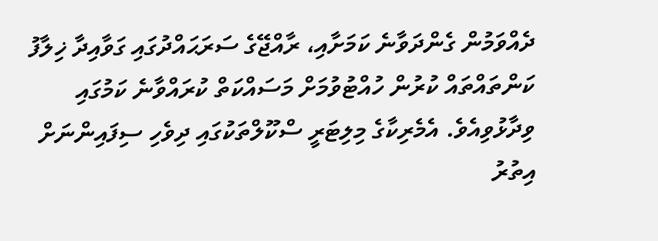ދެއްވަމުން ގެންދަވާނެ ކަމަށާއި، ރާއްޖޭގެ ސަރަޙައްދުގައި ގަވާއިދާ ޚިލާފު ކަންތައްތައް ކުރުން ހުއްޓުވުމަށް މަސައްކަތް ކުރައްވާނެ ކަމުގައި ވިދާޅުވިއެވެ. އެމެރިކާގެ މިލިޓަރީ ސްކޫލްތަކުގައި ދިވެހި ސިފައިންނަށް އިތުރު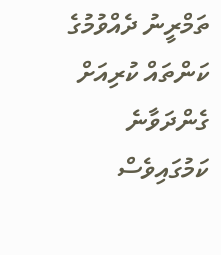ތަމްރީނު ދެއްވުމުގެ ކަންތައް ކުރިއަށް ގެންދަވާނެ ކަމުގައިވެސް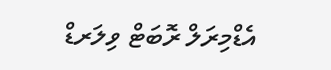އެޑްމިރަލް ރޮބަޓް ވިލަރޑް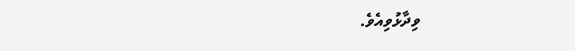ވިދާޅުވިއެވެ.